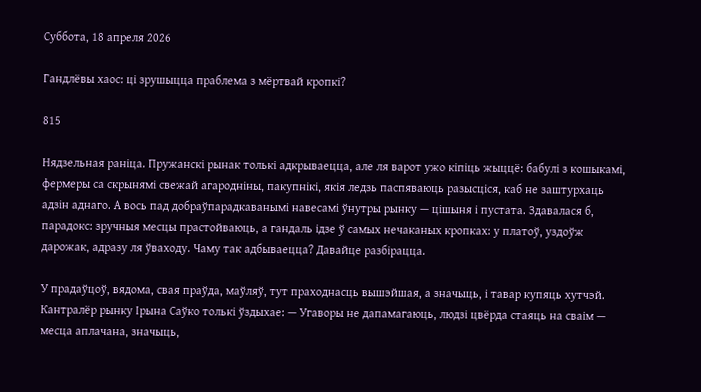Суббота, 18 апреля 2026

Гандлёвы хаос: ці зрушыцца праблема з мёртвай кропкі?

815

Нядзельная раніца. Пружанскі рынак толькі адкрываецца, але ля варот ужо кіпіць жыццё: бабулі з кошыкамі, фермеры са скрынямі свежай агародніны, пакупнікі, якія ледзь паспяваюць разысціся, каб не заштурхаць адзін аднаго. А вось пад добраўпарадкаванымі навесамі ўнутры рынку — цішыня і пустата. Здавалася б, парадокс: зручныя месцы прастойваюць, а гандаль ідзе ў самых нечаканых кропках: у платоў, уздоўж дарожак, адразу ля ўваходу. Чаму так адбываецца? Давайце разбірацца.

У прадаўцоў, вядома, свая праўда, маўляў, тут праходнасць вышэйшая, а значыць, і тавар купяць хутчэй. Кантралёр рынку Ірына Саўко толькі ўздыхае: — Угаворы не дапамагаюць, людзі цвёрда стаяць на сваім — месца аплачана, значыць,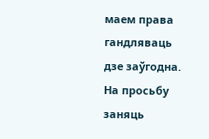маем права гандляваць дзе заўгодна. На просьбу заняць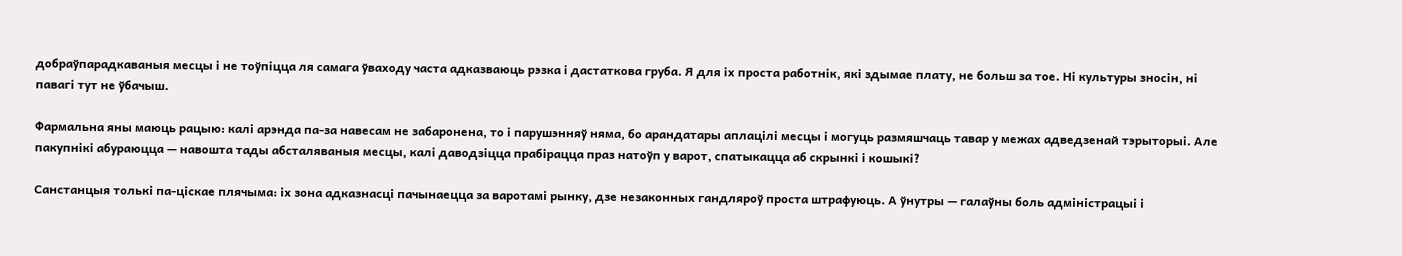добраўпарадкаваныя месцы і не тоўпіцца ля самага ўваходу часта адказваюць рэзка і дастаткова груба. Я для іх проста работнік, які здымае плату, не больш за тое. Ні культуры зносін, ні павагі тут не ўбачыш.

Фармальна яны маюць рацыю: калі арэнда па-за навесам не забаронена, то і парушэнняў няма, бо арандатары аплацілі месцы і могуць размяшчаць тавар у межах адведзенай тэрыторыі. Але пакупнікі абураюцца — навошта тады абсталяваныя месцы, калі даводзіцца прабірацца праз натоўп у варот, спатыкацца аб скрынкі і кошыкі?

Санстанцыя толькі па-ціскае плячыма: іх зона адказнасці пачынаецца за варотамі рынку, дзе незаконных гандляроў проста штрафуюць. А ўнутры — галаўны боль адміністрацыі і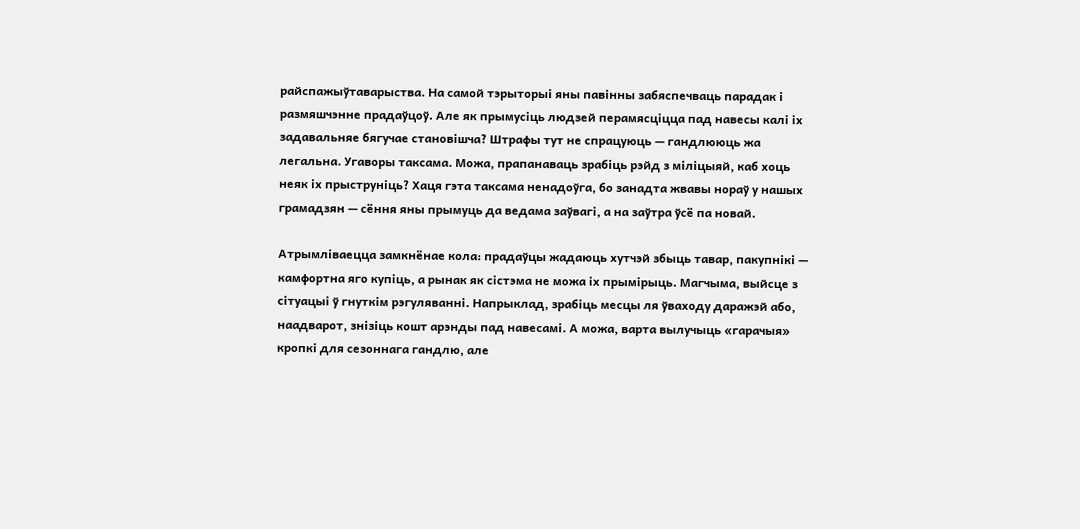райспажыўтаварыства. На самой тэрыторыі яны павінны забяспечваць парадак і размяшчэнне прадаўцоў. Але як прымусіць людзей перамясціцца пад навесы калі іх задавальняе бягучае становішча? Штрафы тут не спрацуюць — гандлююць жа легальна. Угаворы таксама. Можа, прапанаваць зрабіць рэйд з міліцыяй, каб хоць неяк іх прыструніць? Хаця гэта таксама ненадоўга, бо занадта жвавы нораў у нашых грамадзян — сёння яны прымуць да ведама заўвагі, а на заўтра ўсё па новай.

Атрымліваецца замкнёнае кола: прадаўцы жадаюць хутчэй збыць тавар, пакупнікі — камфортна яго купіць, а рынак як сістэма не можа іх прымірыць. Магчыма, выйсце з сітуацыі ў гнуткім рэгуляванні. Напрыклад, зрабіць месцы ля ўваходу даражэй або, наадварот, знізіць кошт арэнды пад навесамі. А можа, варта вылучыць «гарачыя» кропкі для сезоннага гандлю, але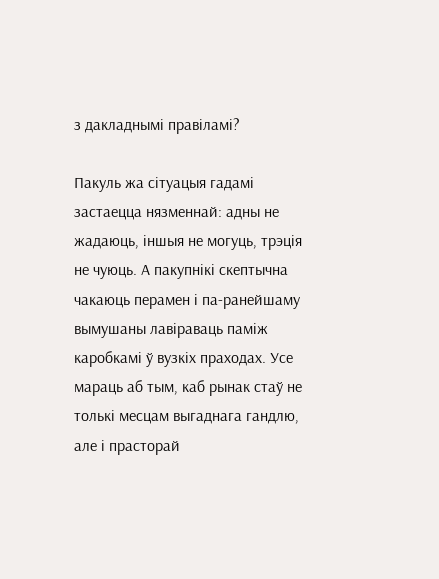з дакладнымі правіламі?

Пакуль жа сітуацыя гадамі застаецца нязменнай: адны не жадаюць, іншыя не могуць, трэція не чуюць. А пакупнікі скептычна чакаюць перамен і па-ранейшаму вымушаны лавіраваць паміж каробкамі ў вузкіх праходах. Усе мараць аб тым, каб рынак стаў не толькі месцам выгаднага гандлю, але і прасторай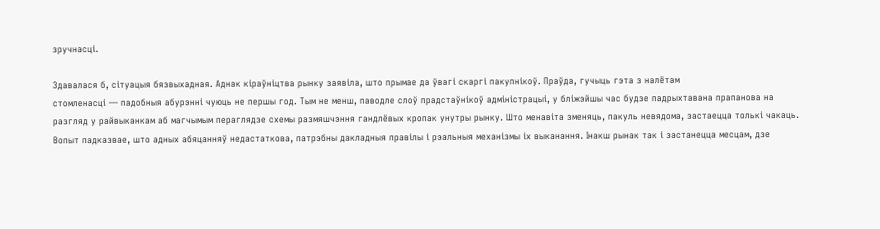зручнасці.

Здавалася б, сітуацыя бязвыхадная. Аднак кіраўніцтва рынку заявіла, што прымае да ўвагі скаргі пакупнікоў. Праўда, гучыць гэта з налётам
стомленасці — падобныя абурэнні чуюць не першы год. Тым не менш, паводле слоў прадстаўнікоў адміністрацыі, у бліжэйшы час будзе падрыхтавана прапанова на разгляд у райвыканкам аб магчымым пераглядзе схемы размяшчэння гандлёвых кропак унутры рынку. Што менавіта зменяць, пакуль невядома, застаецца толькі чакаць.
Вопыт падказвае, што адных абяцанняў недастаткова, патрэбны дакладныя правілы і рэальныя механізмы іх выканання. Інакш рынак так і застанецца месцам, дзе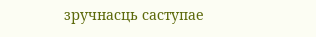зручнасць саступае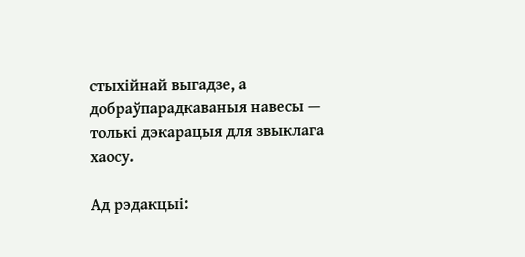стыхійнай выгадзе, а добраўпарадкаваныя навесы — толькі дэкарацыя для звыклага хаосу.

Ад рэдакцыі: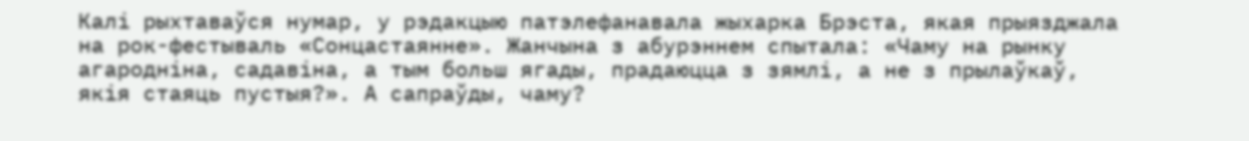Калі рыхтаваўся нумар, у рэдакцыю патэлефанавала жыхарка Брэста, якая прыязджала на рок-фестываль «Сонцастаянне». Жанчына з абурэннем спытала: «Чаму на рынку агародніна, садавіна, а тым больш ягады, прадаюцца з зямлі, а не з прылаўкаў, якія стаяць пустыя?». А сапраўды, чаму?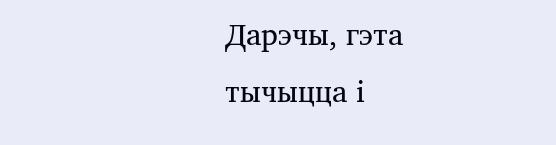Дарэчы, гэта тычыцца і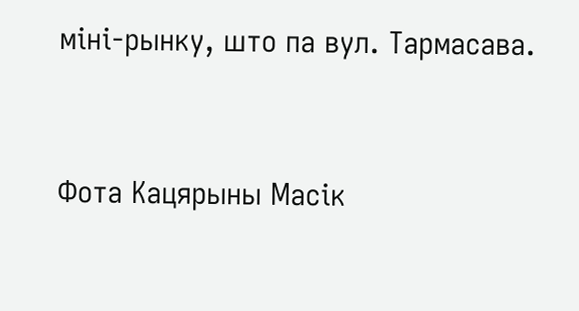міні-рынку, што па вул. Тармасава.


Фота Кацярыны Масік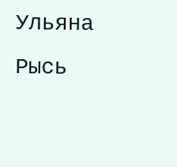Ульяна Рысь